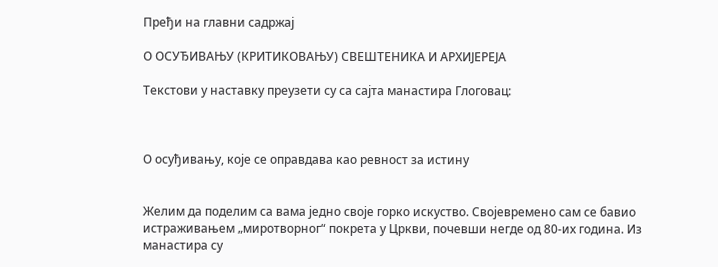Пређи на главни садржај

О ОСУЂИВАЊУ (КРИТИКОВАЊУ) СВЕШТЕНИКА И АРХИЈЕРЕЈА

Текстови у наставку преузети су са сајта манастира Глоговац:



О осуђивању, које се оправдава као ревност за истину


Желим да поделим са вама једно своје горко искуство. Својевремено сам се бавио истраживањем „миротворног“ покрета у Цркви, почевши негде од 80-их година. Из манастира су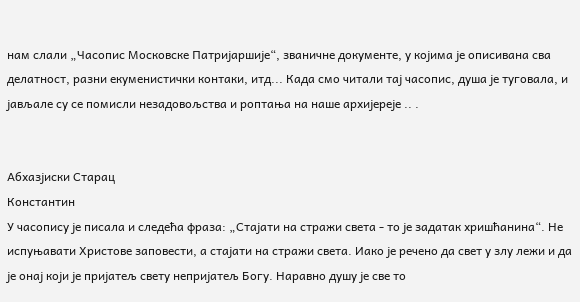нам слали „Часопис Московске Патријаршије“, званичне документе, у којима је описивана сва делатност, разни екуменистички контаки, итд... Када смо читали тај часопис, душа је туговала, и јављале су се помисли незадовољства и роптања на наше архијереје .. .


Абхазјиски Старац
Константин
У часопису је писала и следећа фраза: „Стајати на стражи света - то је задатак хришћанина“. Не испуњавати Христове заповести, а стајати на стражи света. Иако је речено да свет у злу лежи и да је онај који је пријатељ свету непријатељ Богу. Наравно душу је све то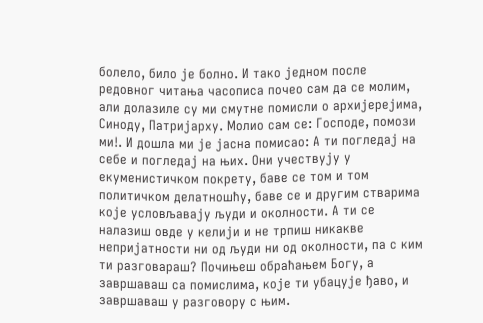болело, било је болно. И тако једном после редовног читања часописа почео сам да се молим, али долазиле су ми смутне помисли о архијерејима, Синоду, Патријарху. Молио сам се: Господе, помози ми!. И дошла ми је јасна помисао: А ти погледај на себе и погледај на њих. Они учествују у екуменистичком покрету, баве се том и том политичком делатношћу, баве се и другим стварима које условљавају људи и околности. А ти се налазиш овде у келији и не трпиш никакве непријатности ни од људи ни од околности, па с ким ти разговараш? Почињеш обраћањем Богу, а завршаваш са помислима, које ти убацује ђаво, и завршаваш у разговору с њим.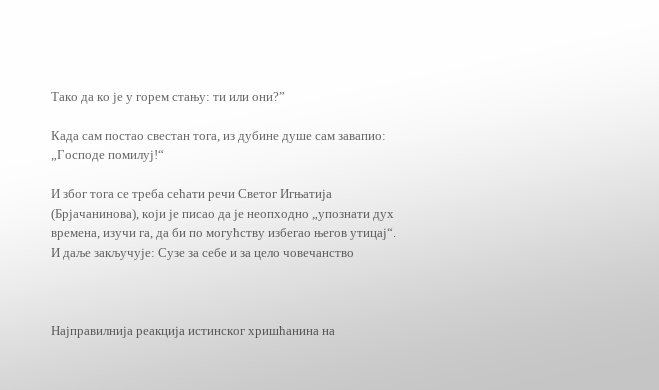Тако да ко је у горем стању: ти или они?”

Када сам постао свестан тога, из дубине душе сам завапио: „Господе помилуј!“

И због тога се треба сећати речи Светог Игњатија (Брјачанинова), који је писао да је неопходно „упознати дух времена, изучи га, да би по могућству избегао његов утицај“. И даље закључује: Сузе за себе и за цело човечанство



Најправилнија реакција истинског хришћанина на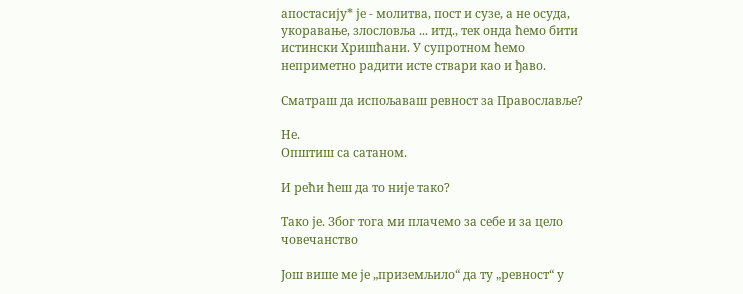апостасију* је - молитва, пост и сузе, а не осуда, укоравање, злословља ... итд., тек онда ћемо бити истински Хришћани. У супротном ћемо неприметно радити исте ствари као и ђаво.

Сматраш да испољаваш ревност за Православље?

Не.
Општиш са сатаном.

И рећи ћеш да то није тако?

Тако је. Због тога ми плачемо за себе и за цело човечанство

Још више ме је „приземљило“ да ту „ревност“ у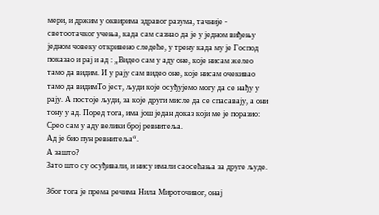мери, и држим у оквирима здравог разума, тачније - светоотачког учења, када сам сазнао да је у једном виђењу једном човеку откривено следеће, у трену када му је Господ показао и рај и ад : „Видео сам у аду оне, које нисам желео тамо да видим. И у рају сам видео оне, које нисам очекивао тамо да видимТо јест, људи које осуђујемо могу да се нађу у рају. А постоје људи, за које други мисле да се спасавају, а они тону у ад. Поред тога, има још један доказ који ме је поразио: Срео сам у аду велики број ревнитеља.
Ад је био пун ревнитеља“.
А зашто?
Зато што су осуђивали, и нису имали саосећања за друге људе.

Због тога је према речима Нила Мироточивог, онај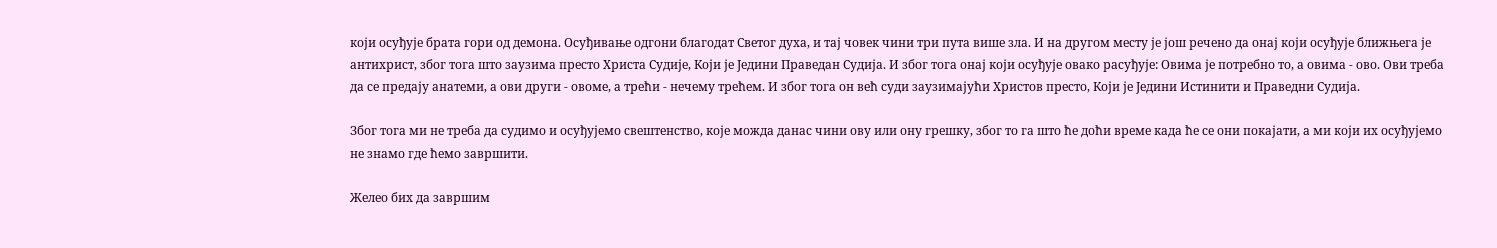који осуђује брата гори од демона. Осуђивање одгони благодат Светог духа, и тај човек чини три пута више зла. И на другом месту је још речено да онај који осуђује ближњега је антихрист, због тога што заузима престо Христа Судије, Који је Једини Праведан Судија. И због тога онај који осуђује овако расуђује: Овима је потребно то, а овима - ово. Ови треба да се предају анатеми, а ови други - овоме, а трећи - нечему трећем. И због тога он већ суди заузимајући Христов престо, Који је Једини Истинити и Праведни Судија.

Због тога ми не треба да судимо и осуђујемо свештенство, које можда данас чини ову или ону грешку, због то га што ће доћи време када ће се они покајати, а ми који их осуђујемо не знамо где ћемо завршити.

Желео бих да завршим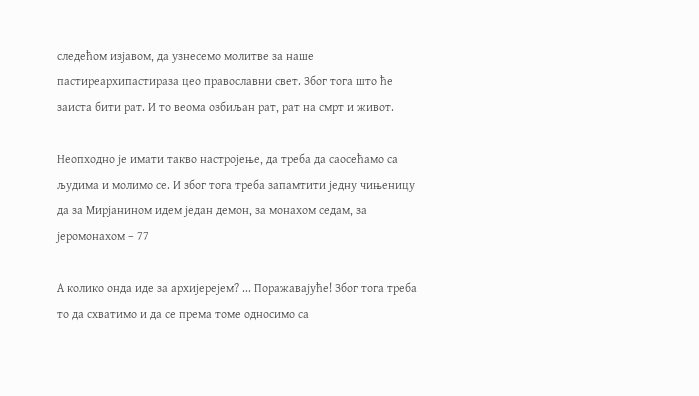следећом изјавом, да узнесемо молитве за наше пастиреархипастираза цео православни свет. Због тога што ће заиста бити рат. И то веома озбиљан рат, рат на смрт и живот.

Неопходно је имати такво настројење, да треба да саосећамо са људима и молимо се. И због тога треба запамтити једну чињеницу да за Мирјанином идем један демон, за монахом седам, за јеромонахом – 77

А колико онда иде за архијерејем? ... Поражавајуће! Због тога треба то да схватимо и да се према томе односимо са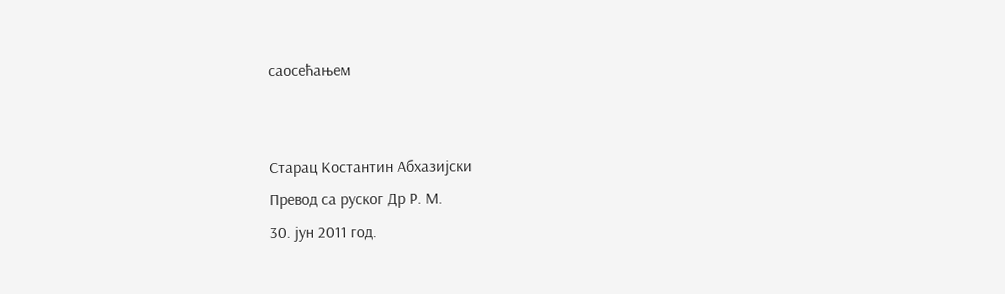саосећањем


Старац Костантин Абхазијски
Превод са руског Др Р. М.
30. јун 2011 год.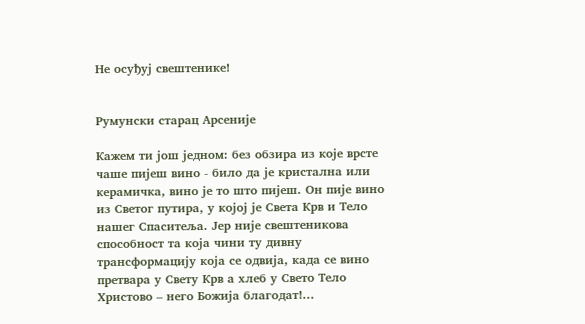Не осуђуј свештенике!


Румунски старац Арсеније

Кажем ти још једном: без обзира из које врсте чаше пијеш вино - било да је кристална или керамичка, вино је то што пијеш. Он пије вино из Светог путира, у којој је Светa Крв и Тело нашег Спаситеља. Јер није свештеникова способност та која чини ту дивну трансформацију која се одвија, када се вино претвара у Свету Крв а хлеб у Свето Тело Христово – него Божија благодат!...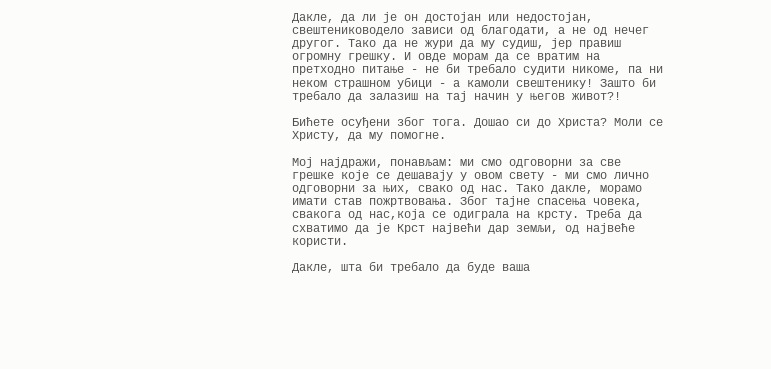Дакле, да ли је он достојан или недостојан, свештениководело зависи од благодати, а не од нечег другог. Тако да не жури да му судиш, јер правиш огромну грешку. И овде морам да се вратим на претходно питање - не би требало судити никоме, па ни неком страшном убици - а камоли свештенику! Зашто би требало да залазиш на тај начин у његов живот?!

Бићете осуђени због тога. Дошао си до Христа? Моли се Христу, да му помогне.

Мој најдражи, понављам: ми смо одговорни за све грешке које се дешавају у овом свету - ми смо лично одговорни за њих, свако од нас. Тако дакле, морамо имати став пожртвовања. Због тајне спасења човека, свакога од нас,која се одиграла на крсту. Треба да схватимо да је Крст највећи дар земљи, од највеће користи.

Дакле, шта би требало да буде ваша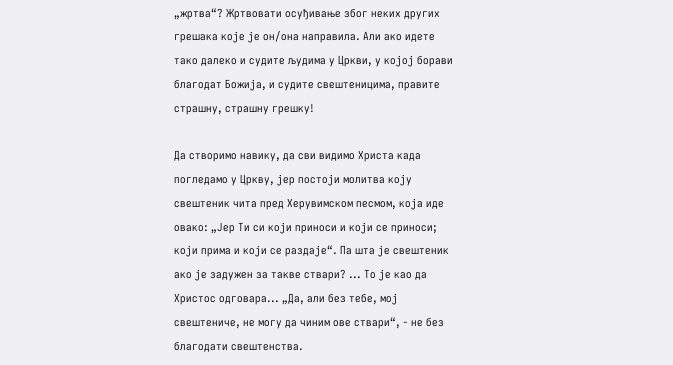„жртва“? Жртвовати осуђивање због неких других грешака које је он/она направила. Али ако идете тако далеко и судите људима у Цркви, у којој борави благодат Божија, и судите свештеницима, правите страшну, страшну грешку!

Да створимо навику, да сви видимо Христа када погледамо у Цркву, јер постоји молитва коју свештеник чита пред Херувимском песмом, која иде овако: „Јер Ти си који приноси и који се приноси; који прима и који се раздаје“. Па шта је свештеник ако је задужен за такве ствари? ... То је као да Христос одговара... „Да, али без тебе, мој свештениче, не могу да чиним ове ствари“, - не без благодати свештенства.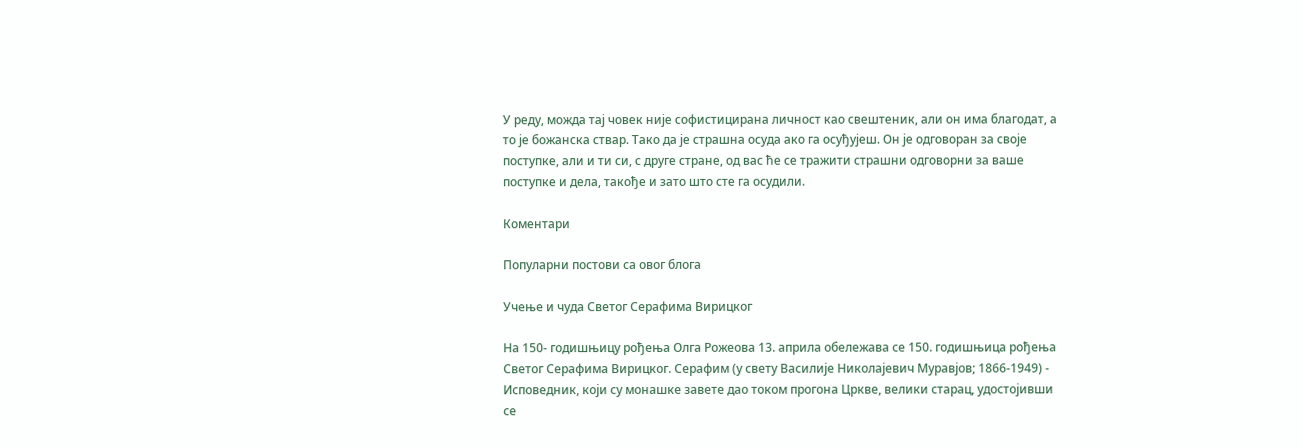У реду, можда тај човек није софистицирана личност као свештеник, али он има благодат, а то је божанска ствар. Тако да је страшна осуда ако га осуђујеш. Он је одговоран за своје поступке, али и ти си, с друге стране, од вас ће се тражити страшни одговорни за ваше поступке и дела, такође и зато што сте га осудили.

Коментари

Популарни постови са овог блога

Учење и чуда Светог Серафима Вирицког

На 150- годишњицу рођења Олга Рожеова 13. априла обележава се 150. годишњица рођења   Светог Серафима Вирицког. Серафим (у свету Василије Николајевич Муравјов; 1866-1949) - Исповедник, који су монашке завете дао током прогона Цркве, велики старац, удостојивши се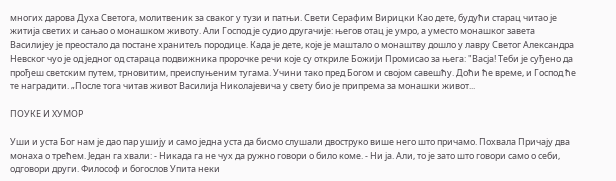многих дарова Духа Светога, молитвеник за сваког у тузи и патњи. Свети Серафим Вирицки Као дете, будући старац читао је житија светих и сањао о монашком животу. Али Господ је судио другачије: његов отац је умро, а уместо монашког завета Василијеу је преостало да постане хранитељ породице. Када је дете, које је маштало о монаштву дошло у лавру Светог Александра Невског чуо је од једног од стараца подвижника пророчке речи које су откриле Божији Промисао за њега: "Васја! Теби је суђено да прођеш светским путем, трновитим, преиспуњеним тугама. Учини тако пред Богом и својом савешћу. Доћи ће време, и Господ ће те наградити. „После тога читав живот Василија Николајевича у свету био је припрема за монашки живот...

ПОУКЕ И ХУМОР

Уши и уста Бог нам је дао пар ушију и само једна уста да бисмо слушали двоструко више него што причамо. Похвала Причају два монаха о трећем. Један га хвали: - Никада га не чух да ружно говори о било коме. - Ни ја. Али, то је зато што говори само о себи, одговори други. Философ и богослов Упита неки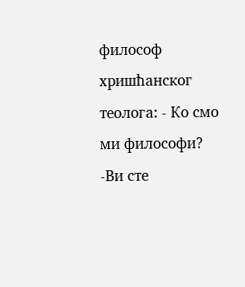философ хришћанског теолога: - Ко смо ми философи? -Ви сте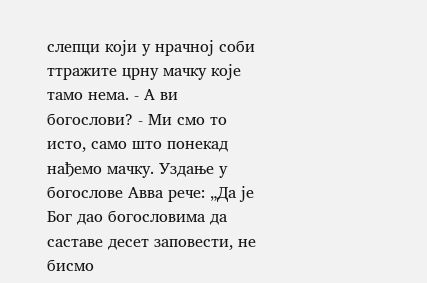слепци који у нрачној соби ттражите црну мачку које тамо нема. - А ви богослови? - Ми смо то исто, само што понекад нађемо мачку. Уздање у богослове Авва рече: „Да је Бог дао богословима да саставе десет заповести, не бисмо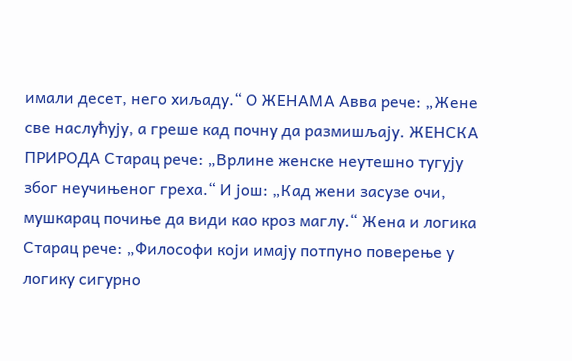имали десет, него хиљаду.“ О ЖЕНАМА Авва рече: „Жене све наслућују, а греше кад почну да размишљају. ЖЕНСКА ПРИРОДА Старац рече: „Врлине женске неутешно тугују због неучињеног греха.“ И још: „Кад жени засузе очи, мушкарац почиње да види као кроз маглу.“ Жена и логика Старац рече: „Философи који имају потпуно поверење у логику сигурно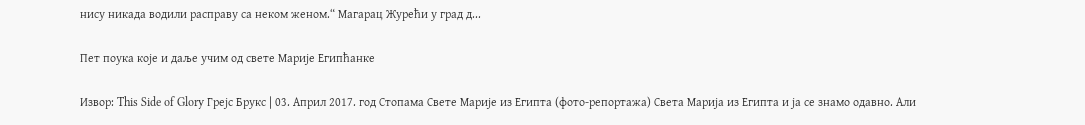нису никада водили расправу са неком женом.“ Магарац Журећи у град д...

Пет поука које и даље учим од свете Марије Египћанке

Извор: This Side of Glory Грејс Брукс | 03. Април 2017. год Стопама Свете Марије из Египта (фото-репортажа) Света Марија из Египта и ја се знамо одавно. Али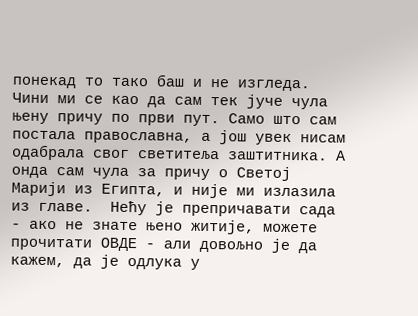понекад то тако баш и не изгледа. Чини ми се као да сам тек јуче чула њену причу по први пут. Само што сам постала православна, а још увек нисам одабрала свог светитеља заштитника. А онда сам чула за причу о Светој Марији из Египта, и није ми излазила из главе.  Нећу је препричавати сада - ако не знате њено житије, можете прочитати ОВДЕ - али довољно је да кажем, да је одлука у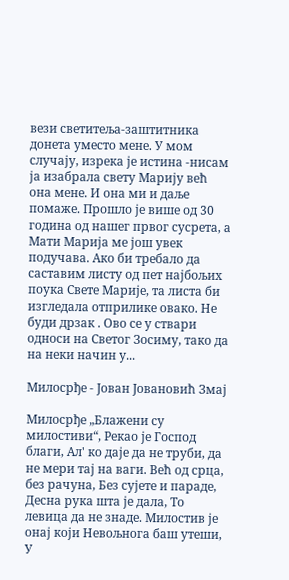вези светитеља-заштитника донета уместо мене. У мом случају, изрека је истина -нисам ја изабрала свету Марију већ она мене. И она ми и даље помаже. Прошло је више од 30 година од нашег првог сусрета, а Мати Марија ме још увек подучава. Ако би требало да саставим листу од пет најбољих поука Свете Марије, та листа би изгледала отприлике овако. Не буди дрзак . Ово се у ствари односи на Светог Зосиму, тако да на неки начин у...

Милосрђе - Јован Јовановић Змај

Милосрђе „Блажени су милостиви“, Рекао је Господ благи, Ал' ко даје да не труби, да не мери тај на ваги. Већ од срца, без рачуна, Без сујете и параде, Десна рука шта је дала, То левица да не знаде. Милостив је онај који Невољнога баш утеши, У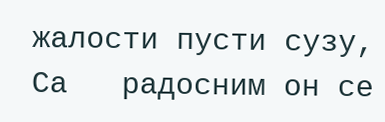жалости пусти сузу, Са   радосним он се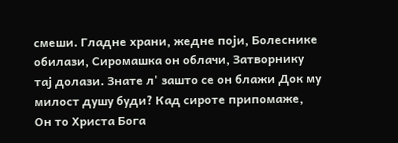смеши. Гладне храни, жедне поји, Болеснике обилази, Сиромашка он облачи, Затворнику тај долази. Знате л' зашто се он блажи Док му милост душу буди? Кад сироте припомаже, Он то Христа Бога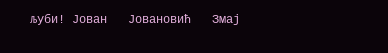љуби! Јован   Јовановић   Змај